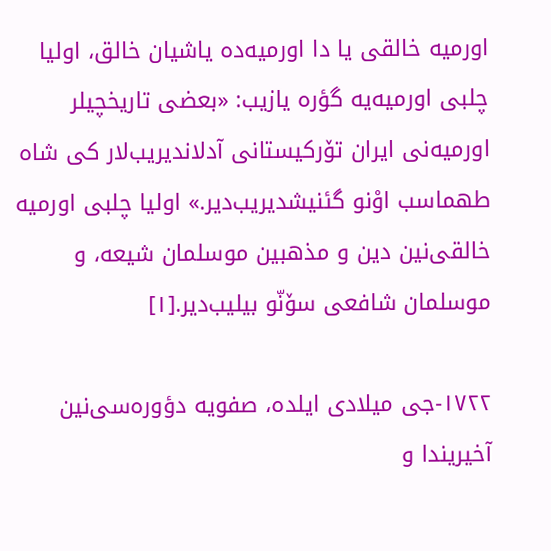اورمیه خالقی یا دا اورمیه‌ده یاشیان خالق، اولیا چلبی اورمیه‌یه گؤره یازیب: «بعضی تاریخچیلر اورمیه‌نی ایران تۆرکیستانی آدلاندیریب‌لار کی شاه طهماسب اوْنو گئنیشدیریب‌دیر.» اولیا چلبی اورمیه خالقی‌نین دین و مذهبین موسلمان شیعه، و موسلمان شافعی سۆنّو بیلیب‌دیر.[۱]

۱۷۲۲-جی میلادی ایلده، صفویه دؤوره‌سی‌نین آخیریندا و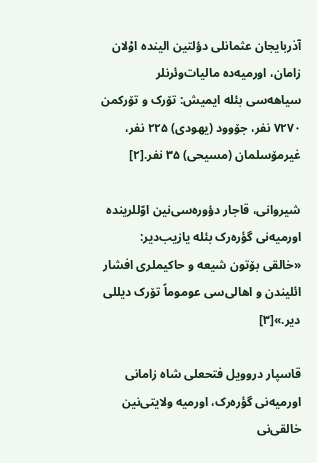آذربایجان عثمانلی دؤلتین الینده اوْلان زامان، اورمیه‌ده مالیات‌وئرنلر سیاهه‌سی بئله ایمیش: تۆرک و تۆرکمن ۷۲۷۰ نفر، جۆوود (یهودی) ۲۲۵ نفر، غیرمۆسلمان (مسیحی) ۳۵ نفر.[۲]

شیروانی، قاجار دؤوره‌سی‌نین اوّللرینده اورمیه‌نی گؤره‌رک بئله یازیب‌دیر: «خالقی بۆتون شیعه و حاکیملری افشار ائلیندن و اهالی‌سی عوموماً تۆرک دیللی دیر.»[۳]

قاسپار دروویل فتحعلی شاه زامانی اورمیه‌نی گؤره‌رک، اورمیه ولایتی‌نین خالقی‌نی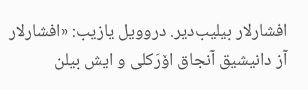افشارلار بیلیب‌دیر. دروویل یازیب: «افشارلار آز دانیشیق آنجاق اۆرَکلی و ایش بیلن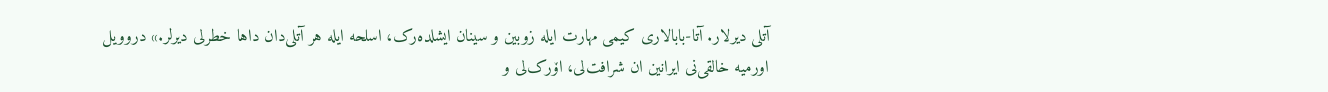آتلی دیرلار. آتا-بابالاری کیمی مهارت ایله زوبین و سینان ایشلده‌رک، اسلحه ایله هر آتلی‌دان داها خطرلی دیرلر.» دروویل اورمیه خالقی‌نی ایرانین ان شرافت‌لی، اۆرک‌لی و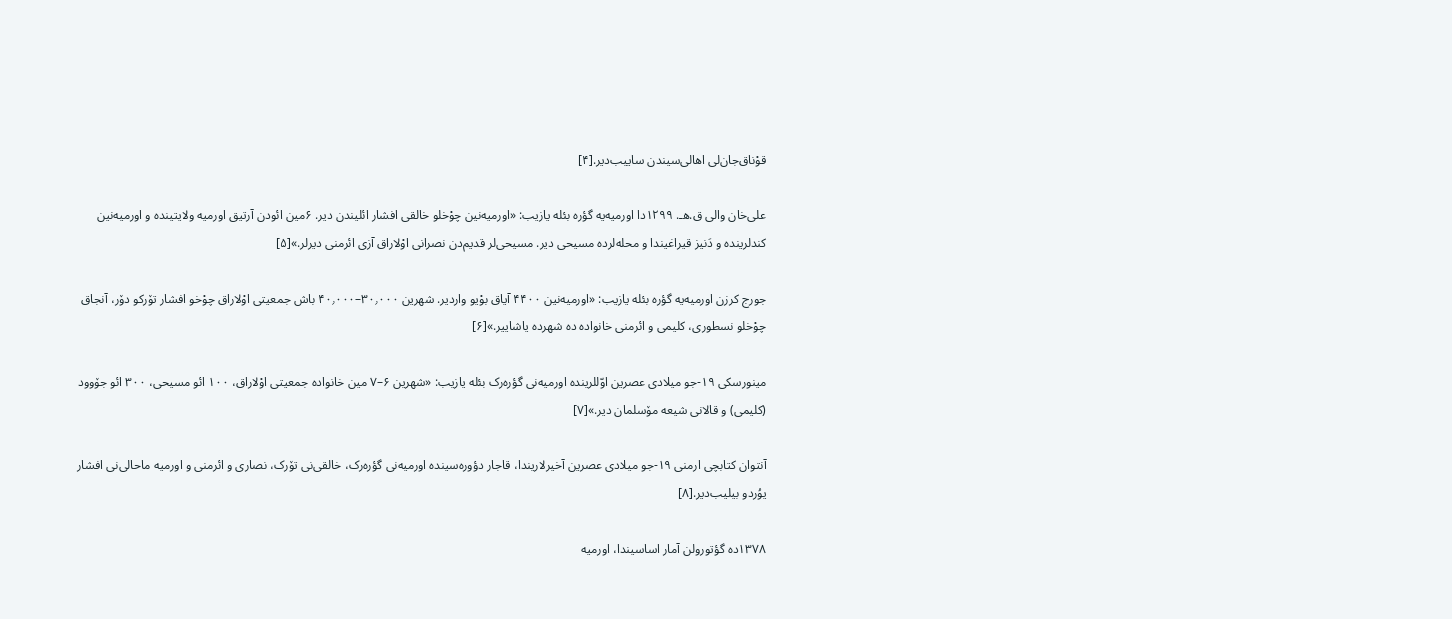قوْناق‌جان‌لی اهالی‌سیندن ساییب‌دیر.[۴]

علی‌خان والی ق.هـ. ۱۲۹۹دا اورمیه‌یه گؤره بئله یازیب: «اورمیه‌نین چوْخلو خالقی افشار ائلیندن دیر. ۶مین ائودن آرتیق اورمیه ولایتینده و اورمیه‌نین کندلرینده و دَنیز قیراغیندا و محله‌لرده مسیحی دیر. مسیحی‌لر قدیم‌دن نصرانی اوْلاراق آزی ائرمنی دیرلر.»[۵]

جورج کرزن اورمیه‌یه گؤره بئله یازیب: «اورمیه‌نین ۴۴۰۰ آیاق بوْیو واردیر. شهرین ۳۰٫۰۰۰–۴۰٫۰۰۰ باش جمعیتی اوْلاراق چوْخو افشار تۆرکو دۆر، آنجاق چوْخلو نسطوری، کلیمی و ائرمنی خانواده ده شهرده یاشاییر.»[۶]

مینورسکی ۱۹-جو میلادی عصرین اوّللرینده اورمیه‌نی گؤره‌رک بئله یازیب: «شهرین ۶–۷ مین خانواده جمعیتی اوْلاراق، ۱۰۰ ائو مسیحی، ۳۰۰ ائو جۆوود (کلیمی) و قالانی شیعه مۆسلمان دیر.»[۷]

آنتوان کتابچی ارمنی ۱۹-جو میلادی عصرین آخیرلاریندا، قاجار دؤوره‌سینده اورمیه‌نی گؤره‌رک، خالقی‌نی تۆرک، نصاری و ائرمنی و اورمیه ماحالی‌نی افشار یوُردو بیلیب‌دیر.[۸]

۱۳۷۸ده گؤتورولن آمار اساسیندا، اورمیه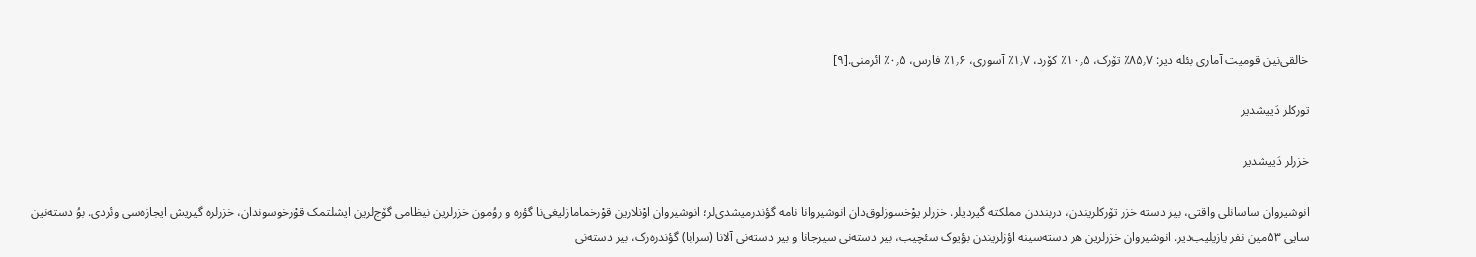خالقی‌نین قومیت آماری بئله دیر: ۸۵٫۷٪ تۆرک، ۱۰٫۵٪ کۆرد، ۱٫۷٪ آسوری، ۱٫۶٪ فارس، ۰٫۵٪ ائرمنی.[۹]

تورکلر دَییشدیر

خزرلر دَییشدیر

انوشیروان ساسانلی واقتی، بیر دسته خزر تۆرکلریندن، دربنددن مملکته گیردیلر. خزرلر یوْخسوزلوق‌دان انوشیروانا نامه گؤندرمیشدی‌لر؛ انوشیروان اوْنلارین قوْرخمامازلیغی‌نا گؤره و روُمون خزرلرین نیظامی گۆج‌لرین ایشلتمک قوْرخوسوندان، خزرلره گیریش ایجازه‌سی وئردی. بوُ دسته‌نین سایی ۵۳مین نفر یازیلیب‌دیر. انوشیروان خزرلرین هر دسته‌سینه اؤزلریندن بؤیوک سئچیب، بیر دسته‌نی سیرجانا و بیر دسته‌نی آلانا (سرابا) گؤندره‌رک، بیر دسته‌نی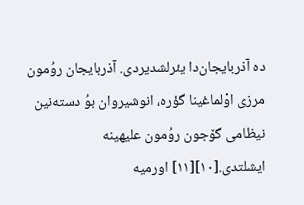ده آذربایجان‌دا یئرلشدیردی. آذربایجان روُمون مرزی اوْلماغینا گؤره، انوشیروان بوُ دسته‌نین نیظامی گۆجون روُمون علیهینه ایشلتدی.[۱۰][۱۱] اورمیه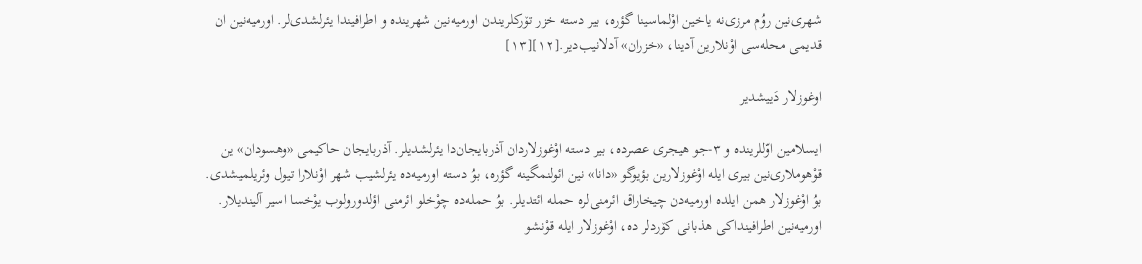شهری‌نین روُم مرزی‌نه یاخین اوْلماسینا گؤره، بیر دسته خزر تۆرکلریندن اورمیه‌نین شهرینده و اطرافیندا یئرلشدی‌لر. اورمیه‌نین ان قدیمی محله‌سی اوْنلارین آدینا، «خزران» آدلانیب‌دیر.[۱۲][۱۳]

اوغوزلار دَییشدیر

ایسلامین اوّللرینده و ۳-جو هیجری عصرده، بیر دسته اوْغوزلاردان آذربایجان‌دا یئرلشدیلر. آذربایجان حاکیمی «وهسودان» ین قوْهوملاری‌نین بیری ایله اوْغوزلارین بؤیوگو «دانا» نین ائولنمگینه گؤره، بوُ دسته اورمیه‌ده یئرلشیب شهر اوْنلارا تیول وئریلمیشدی. بوُ اوْغوزلار همن ایلده اورمیه‌دن چیخاراق ائرمنی‌لره حمله ائتدیلر. بوُ حمله‌ده چوْخلو ائرمنی اؤلدورولوب یوْخسا اسیر آلیندیلار. اورمیه‌نین اطرافینداکی هذبانی کۆردلر ده، اوْغوزلار ایله قوْنشو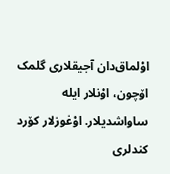اوْلماق‌دان آجیقلاری گلمک اۆچون، اوْنلار ایله ساواشدیلار. اوْغوزلار کۆرد کندلری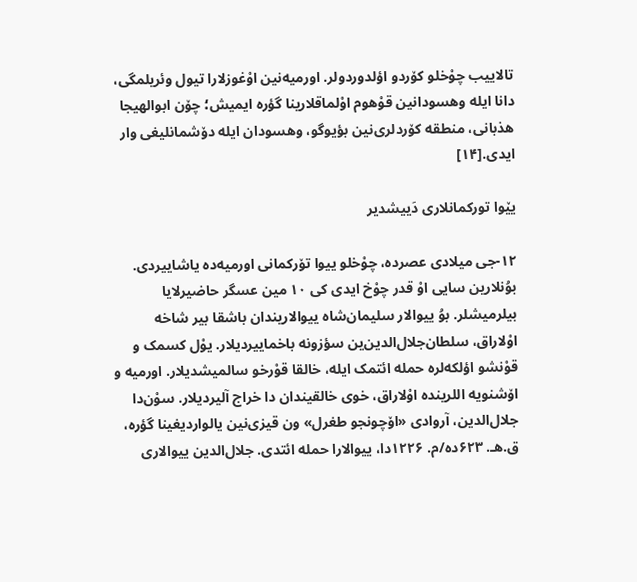تالاییب چوْخلو کۆردو اؤلدوردولر. اورمیه‌نین اوْغوزلارا تیول وئریلمگی، دانا ایله وهسودانین قوْهوم اوْلماقلارینا گؤره ایمیش؛ چۆن ابوالهیجا هذبانی، منطقه کۆردلری‌نین بؤیوگو، وهسودان ایله دۆشمانلیغی وار ایدی.[۱۴]

یێوا تورکمانلاری دَییشدیر

۱۲-جی میلادی عصرده، چوْخلو ییوا تۆرکمانی اورمیه‌ده یاشاییردی. بوُنلارین سایی اوْ قدر چوْخ ایدی کی ۱۰ مین عسگر حاضیرلایا بیلرمیشلر. بوُ ییوالار سلیمان‌شاه ییوالاریندان باشقا بیر شاخه اوْلاراق، سلطان‌جلال‌الدین‌ین سؤزونه باخماییردیلار. یوْل کسمک و قوْنشو اؤلکه‌لره حمله ائتمک ایله، خالقا قوْرخو سالمیشدیلار. اورمیه و اۆشنویه اللرینده اوْلاراق، خوی خالقیندان دا خراج آلیردیلار. سوْن‌دا جلال‌الدین، آروادی «اۆچونجو طغرل» ون قیزی‌نین یالواردیغینا گؤره، ق.هـ. ۶۲۳ده/م. ۱۲۲۶دا، ییوالارا حمله ائتدی. جلال‌الدین ییوالاری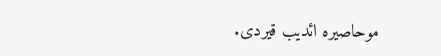موحاصیره ائدیب قیردی.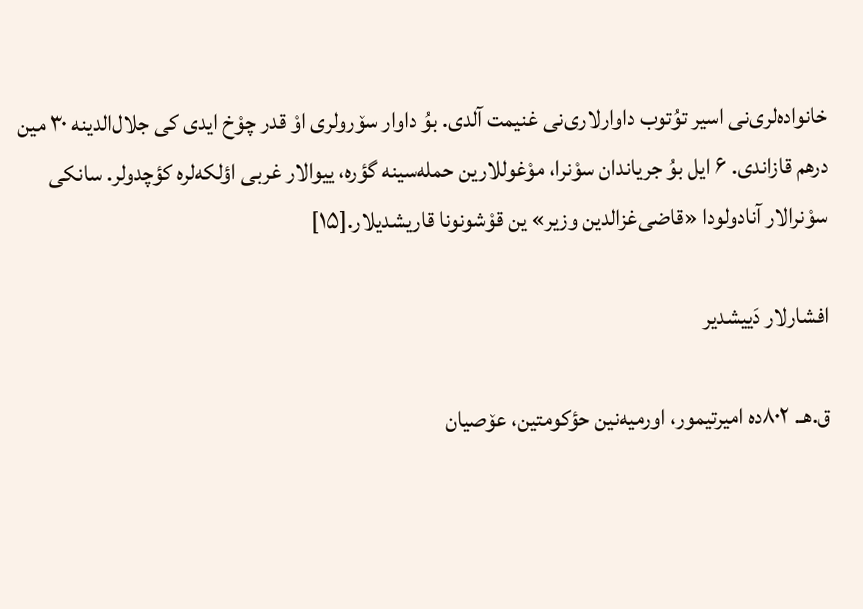خانواده‌لری‌نی اسیر توُتوب داوارلاری‌نی غنیمت آلدی. بوُ داوار سۆرولری اوْ قدر چوْخ ایدی کی جلال‌الدینه ۳۰ مین درهم قازاندی. ۶ ایل بوُ جریاندان سوْنرا، موْغوللارین حمله‌سینه گؤره، ییوالار غربی اؤلکه‌لره کؤچدولر. سانکی سوْنرالار آنادولودا «قاضی‌غزالدین وزیر» ین قوْشونونا قاریشدیلار.[۱۵]

افشارلار دَییشدیر

ق.هـ. ۸۰۲ده امیرتیمور، اورمیه‌نین حؤکومتین، عۆصیان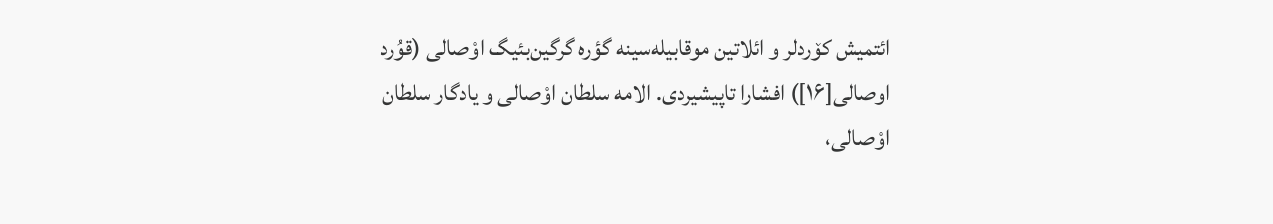ائتمیش کۆردلر و ائلاتین موقابیله‌سینه گؤره گرگین‌بئیگ اوْصالی (قوُرد اوصالی[۱۶]) افشارا تاپیشیردی. الامه سلطان اوْصالی و یادگار سلطان اوْصالی،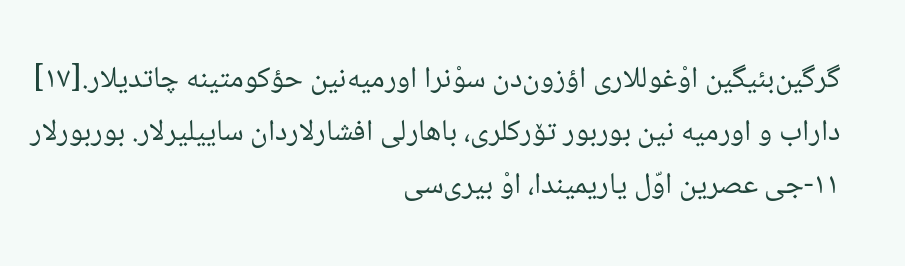گرگین‌بئیگین اوْغوللاری اؤزون‌دن سوْنرا اورمیه‌نین حؤکومتینه چاتدیلار.[۱۷] داراب و اورمیه نین بوربور تۆرکلری، باهارلی افشارلاردان ساییلیرلار. بوربورلار ۱۱-جی عصرین اوّل یاریمیندا، اوْ بیری‌سی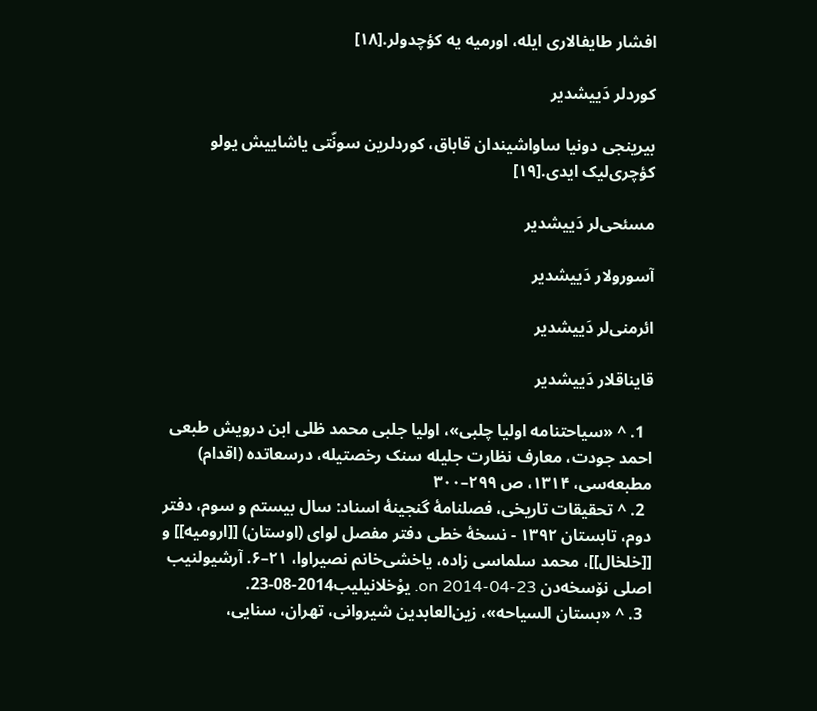افشار طایفالاری ایله، اورمیه یه کؤچدولر.[۱۸]

کوردلر دَییشدیر

بیرینجی دونیا ساواشیندان قاباق، کوردلرین سونّتی یاشاییش یولو کؤچری‌لیک ایدی.[۱۹]

مسئحی‌لر دَییشدیر

آسورولار دَییشدیر

ائرمنی‌لر دَییشدیر

قایناقلار دَییشدیر

  1. ^ «سیاحتنامه اولیا چلبی»، اولیا جلبی محمد ظلی ابن درویش طبعی احمد جودت، معارف نظارت جلیله سنک رخصتیله، درسعاتده (اقدام) مطبعه‌سی، ۱۳۱۴، ص ۲۹۹–۳۰۰
  2. ^ تحقیقات تاریخی، فصلنامۀ گنجینۀ اسناد: سال بیستم و سوم، دفتر دوم، تابستان ۱۳۹۲ - نسخۀ خطی دفتر مفصل لوای (اوستان) [[ارومیه]] و [[خلخال]]، محمد سلماسی زاده، یاخشی‌خانم نصیراوا، ۲۱–۶. آرشیولنیب اصلی نۆسخه‌دن on 2014-04-23. یوْخلانیلیب2014-08-23.
  3. ^ «بستان السیاحه»، زین‌العابدین شیروانی، تهران، سنایی،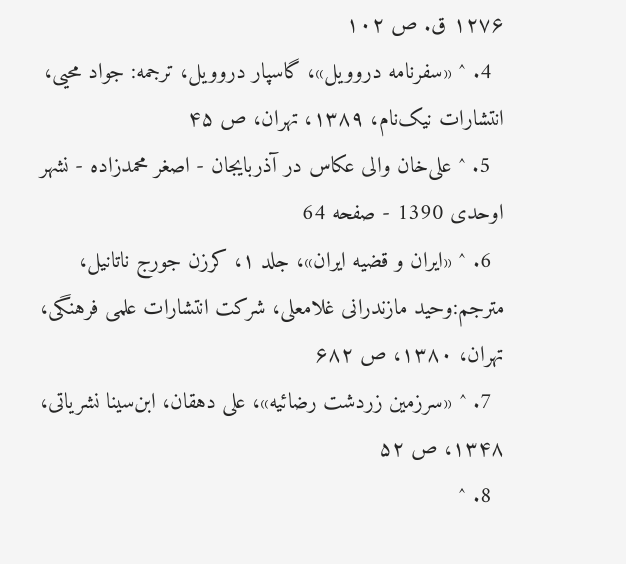۱۲۷۶ ق. ص ۱۰۲
  4. ^ «سفرنامه دروویل»، گاسپار دروویل، ترجمه: جواد محیی، انتشارات نیک‌نام، ۱۳۸۹، تهران، ص ۴۵
  5. ^ علی‌خان والی عکاس در آذربایجان - اصغر محمدزاده - نشهر اوحدی 1390 - صفحه 64
  6. ^ «ایران و قضیه ایران»، جلد ١، کرزن جورج ناتانیل، مترجم:وحید مازندرانی غلامعلی، شرکت انتشارات علمی فرهنگی، تهران، ١٣٨٠، ص ۶۸۲
  7. ^ «سرزمین زردشت رضائیه»، علی دهقان، ابن‌سینا نشریاتی، ۱۳۴۸، ص ۵۲
  8. ^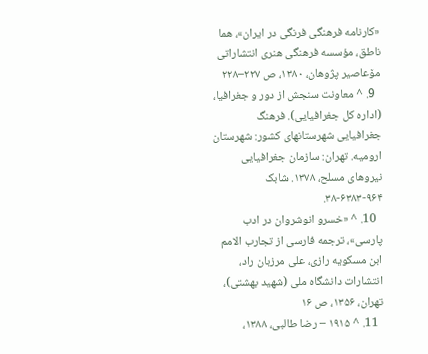«کارنامه فرهنگی فرنگی در ایران»، هما ناطق، مؤسسه فرهنگی هنری انتشاراتی مۆعاصیر پژوهان، ۱۳۸۰، ص ۲۲۷–۲۲۸
  9. ^ م‍ع‍اون‍ت س‍ن‍ج‍ش از دور و ج‍غ‍راف‍ی‍ا، (اداره ک‍ل ج‍غ‍راف‍ی‍ای‍ی). ف‍ره‍ن‍گ ج‍غ‍راف‍ی‍ای‍ی ش‍ه‍رس‍ت‍ان‍ه‍ای ک‍ش‍ور: ش‍ه‍رس‍ت‍ان اروم‍ی‍ه. تهران: س‍ازم‍ان ج‍غ‍راف‍ی‍ای‍ی ن‍ی‍روه‍ای م‍س‍ل‍ح، ۱۳۷۸. شابک ۹۶۴-۶۳۸۳-۳۸.
  10. ^ «خسرو انوشروان در ادب پارسی»، ترجمه فارسی از تجارب الامم ابن مسکویه رازی، علی مرزبان راد، انتشارات دانشگاه ملی (شهید بهشتی)، تهران، ۱۳۵۶، ص ۱۶
  11. ^ ۱۹۱۵ – رضا طالبی، ۱۳۸۸،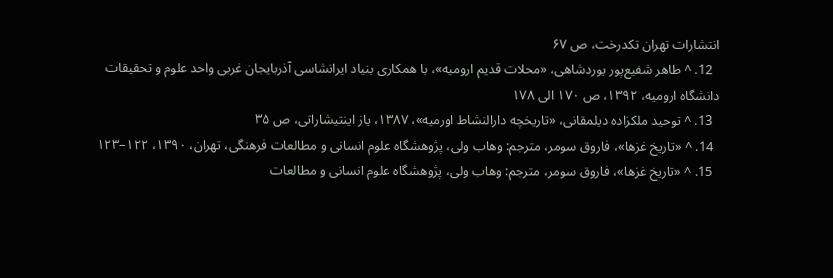انتشارات تهران تکدرخت، ص ۶۷
  12. ^ طاهر شفیع‌پور یوردشاهی، «محلات قدیم ارومیه»، با همکاری بنیاد ایرانشاسی آذربایجان غربی واحد علوم و تحقیقات دانشگاه ارومیه، ۱۳۹۲، ص ۱۷۰ الی ۱۷۸
  13. ^ توحید ملکزاده دیلمقانی، «تاریخچه دارالنشاط اورمیه»، ۱۳۸۷، یاز اینتیشاراتی، ص ۳۵
  14. ^ «تاریخ غزها»، فاروق سومر، مترجم: وهاب ولی، پژوهشگاه علوم انسانی و مطالعات فرهنگی، تهران، ۱۳۹۰، ۱۲۲–۱۲۳
  15. ^ «تاریخ غزها»، فاروق سومر، مترجم: وهاب ولی، پژوهشگاه علوم انسانی و مطالعات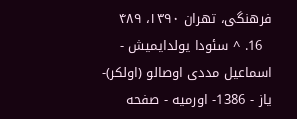فرهنگی، تهران ۱۳۹۰، ۴۸۹
  16. ^ سئودا یولدایمیش - اسماعیل مددی اوصالو (اولکر)- یاز - 1386- اورمیه - صفحه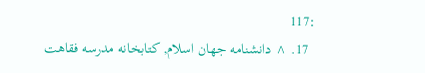:117
  17. ^ دانشنامه جهان اسلام, کتابخانه مدرسه فقاهت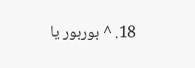18. ^ بوربور یا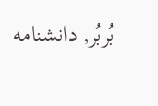بُربُر, دانشنامه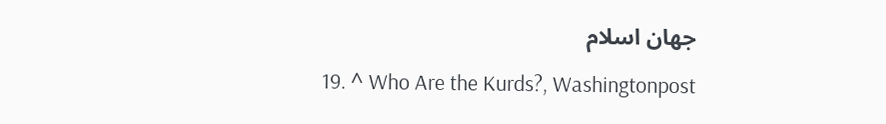جهان اسلام
  19. ^ Who Are the Kurds?, Washingtonpost